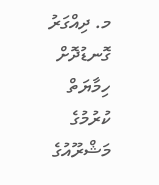މ. ދިއްގަރު ގޮނޑުދޮށް ހިމާޔަތް ކުރުމުގެ މަޝްރޫއުގެ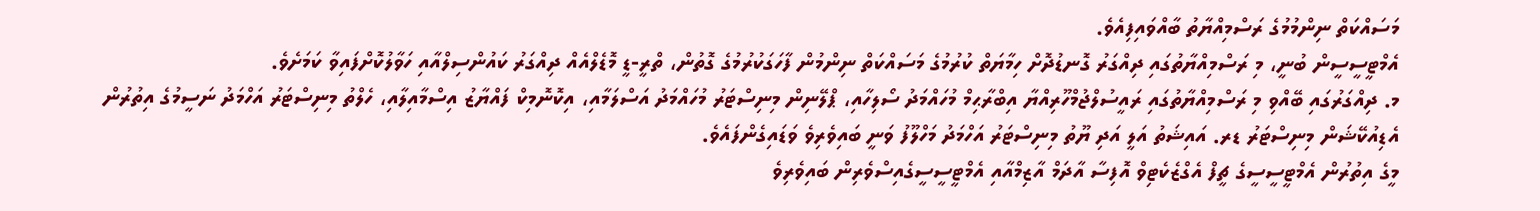މަސައްކަތް ނިންމުމުގެ ރަސްމިއްޔާތު ބާއްވައިފިއެވެ.
އެމްޓީސީސީން ބުނީ، މި ރަސްމިއްޔާތުގައި ދިއްގަރު ގޮނޑުދޮށް ހިމާޔަތް ކުރުމުގެ މަސައްކަތް ނިންމުން ފާހަގަކުރުމުގެ ގޮތުން، ތްރީ-ޑީ މޮޑެލްއެއް ދިއްގަރު ކައުންސިލްއާއި ހަވާލުކޮށްފައިވާ ކަމަށެވެ.
މ. ދިއްގަރުގައި ބޭއްވި މި ރަސްމިއްޔާތުގައި ރައީސުލްޖުމްހޫރިއްޔާ އިބްރާޙިމް މުހައްމަދު ސޯލިހާއި، ޕްލޭނިން މިނިސްޓަރު މުހައްމަދު އަސްލަމާއި، އިކޮނޮމިކް ފައްޔާޒު އިސްމާއިލާއި، ހެލްތު މިނިސްޓަރު އަހްމަދު ނަސީމުގެ އިތުރުން އެޑިއުކޭޝަން މިނިސްޓަރު ޑރ. އައިޝަތު އަލީ އަދި ޔޫތު މިނިސްޓަރު އަހްމަދު މަހްލޫފު ވަނީ ބައިވެރިވެ ވަޑައިގެންފައެވެ.
މީގެ އިތުރުން އެމްޓީސީސީގެ ޗީފް އެގްޒެކެޓިވް އޮފިސާ އާދަމް އާޒިމްއާއި އެމްޓީސީސީގެއިސްވެރިން ބައިވެރިވެ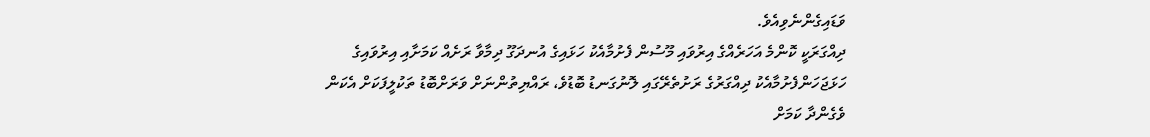ވަޑައިގެންނެވިއެވެ.
ދިއްގަރަކީ ކޮންމެ އަހަރެއްގެ އިރުވައި މޫސުން ފެށުމާއެކު ހަޅައިގެ އުނދަގޫ ދިމާވާ ރަށެއް ކަމަށާއި އިރުވައިގެ ހަޅަޖަހަންފެށުމާއެކު ދިއްގަރުގެ ރަށުތެރޭގައި ލޮނުގަނޑު ބޮޑުވެ، ރައްޔިތުންނަށް ވަރަށްބޮޑު ތަކުލީފަކަށް އެކަން ވެގެންދާ ކަމަށް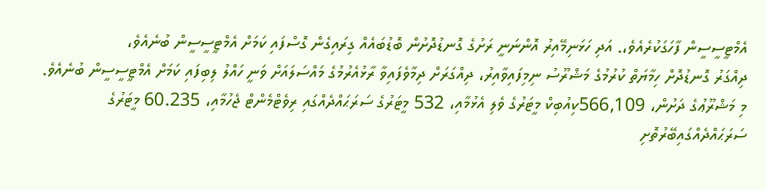އެމްޓީސީސީން ފާހަގަކުރެއެވެ،. އަދި ހަޅަނިމޭއިރު އޮންނަނީ ރަށުގެ ގޮނޑުދޮށުން ބޮޑުބައެއް ގިރައިގެން ގޮސްފައި ކަމަށް އެމްޓީސީސީން ބުނެއެވެ،
ދިއްގަރު ގޮނޑުދޮށް ހިމާޔަތް ކުރުމުގެ މަޝްރޫސު ނިމިފައިވާއިރު، ދިއްގަރަށް ދިމާވެފައިވާ ރާޅުއެރުމުގެ މައްސަލައަށް ވަނީ ހައްލު ލިބިފައި ކަމަށް އެމްޓީސީސީން ބުނެއެވެ.
މި މަޝްރޫޢުގެ ދަށުން، 566,109ކިއުބިކް މީޓަރުގެ ވެލި އެޅުމާއި، 532 މީޓަރުގެ ސަރަޙައްދެއްގައި ރިވެޓްމެންޓް ޖެހުމާއި، 60.235 މީޓަރުގެ ސަރަޙައްދެއްގައިބޭރުތޮށި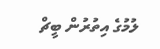ލުމުގެ އިތުރުން ބީޗް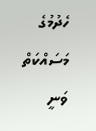ހެދުމުގެ މަސައްކަތް ވަނީ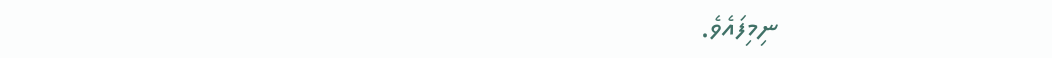ނިމިފައެވެ.